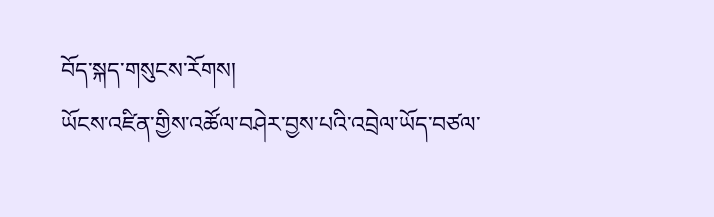བོད་སྐད་གསུངས་རོགས།
ཡོངས་འཛིན་གྱིས་འཚོལ་བཤེར་བྱས་པའི་འབྲེལ་ཡོད་བཙལ་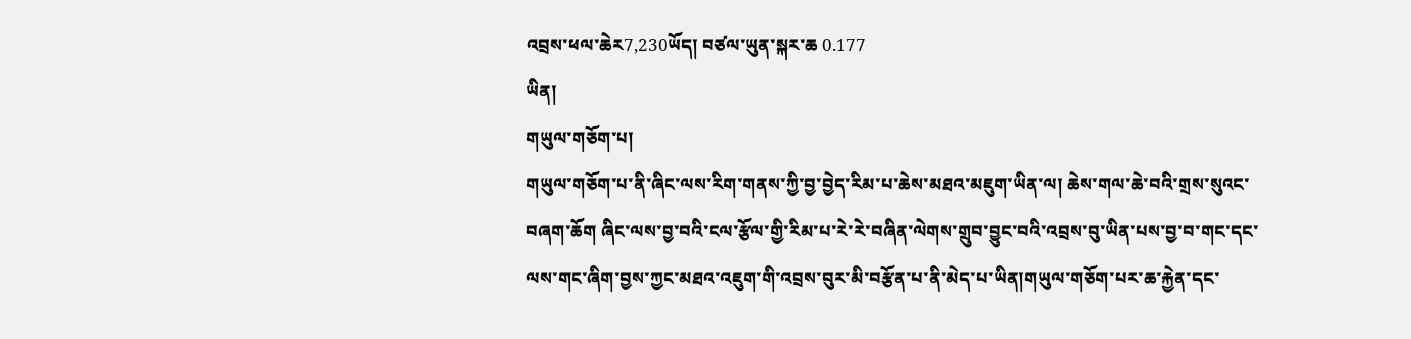འབྲས་ཕལ་ཆེར7,230ཡོད། བཙལ་ཡུན་སྐར་ཆ 0.177
ཡིན།
གཡུལ་གཅོག་པ།
གཡུལ་གཅོག་པ་ནི་ཞིང་ལས་རིག་གནས་ཀྱི་བྱ་བྱེད་རིམ་པ་ཆེས་མཐའ་མཇུག་ཡིན་ལ། ཆེས་གལ་ཆེ་བའི་གྲས་སུའང་བཞག་ཆོག ཞིང་ལས་བྱ་བའི་ངལ་རྩོལ་གྱི་རིམ་པ་རེ་རེ་བཞིན་ལེགས་གྲུབ་བྱུང་བའི་འབྲས་བུ་ཡིན་པས་བྱ་བ་གང་དང་ལས་གང་ཞིག་བྱས་ཀྱང་མཐའ་འཇུག་གི་འབྲས་བུར་མི་བརྩོན་པ་ནི་མེད་པ་ཡིན།གཡུལ་གཅོག་པར་ཆ་རྐྱེན་དང་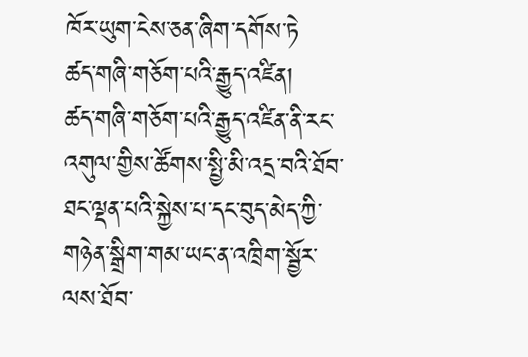ཁོར་ཡུག་ངེས་ཅན་ཞིག་དགོས་ཏེ
ཚད་གཞི་གཅོག་པའི་རྒྱུད་འཛིན།
ཚད་གཞི་གཅོག་པའི་རྒྱུད་འཛིན་ནི་རང་འགུལ་གྱིས་ཚོགས་སྤྱི་མི་འདྲ་བའི་ཐོབ་ཐང་ལྡན་པའི་སྐྱེས་པ་དང་བུད་མེད་ཀྱི་གཉེན་སྒྲིག་གམ་ཡང་ན་འཁྲིག་སྦྱོར་ལས་ཐོབ་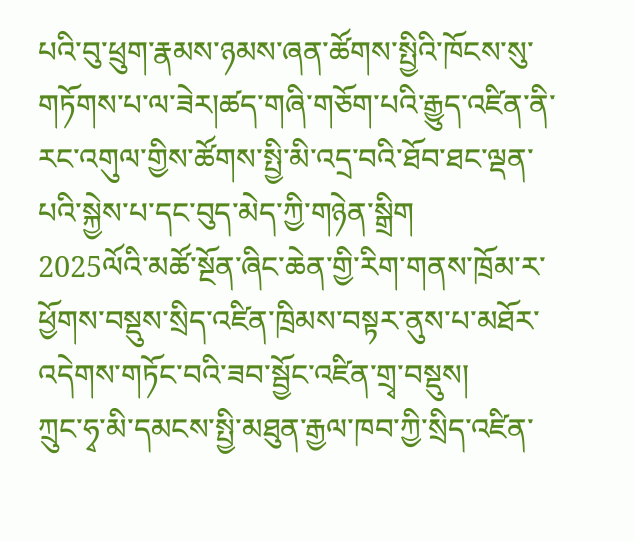པའི་བུ་ཕྲུག་རྣམས་ཉམས་ཞན་ཚོགས་སྤྱིའི་ཁོངས་སུ་གཏོགས་པ་ལ་ཟེར།ཚད་གཞི་གཅོག་པའི་རྒྱུད་འཛིན་ནི་རང་འགུལ་གྱིས་ཚོགས་སྤྱི་མི་འདྲ་བའི་ཐོབ་ཐང་ལྡན་པའི་སྐྱེས་པ་དང་བུད་མེད་ཀྱི་གཉེན་སྒྲིག
2025ལོའི་མཚོ་སྔོན་ཞིང་ཆེན་གྱི་རིག་གནས་ཁྲོམ་ར་ཕྱོགས་བསྡུས་སྲིད་འཛིན་ཁྲིམས་བསྟར་ནུས་པ་མཐོར་འདེགས་གཏོང་བའི་ཟབ་སྦྱོང་འཛིན་གྲྭ་བསྡུས།
ཀྲུང་ཧྭ་མི་དམངས་སྤྱི་མཐུན་རྒྱལ་ཁབ་ཀྱི་སྲིད་འཛིན་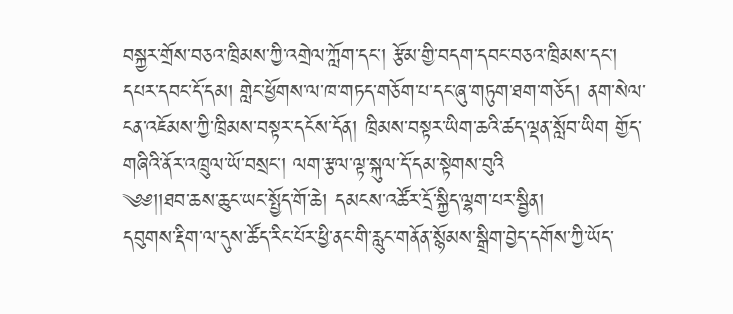བསྐྱར་གྲོས་བཅའ་ཁྲིམས་ཀྱི་འགྲེལ་ཀློག་དང་། རྩོམ་གྱི་བདག་དབང་བཅའ་ཁྲིམས་དང་། དཔར་དབང་དོ་དམ། གླེང་ཕྱོགས་ལ་ཁ་གཏད་གཅོག་པ་དང་ཞུ་གཏུག་ཐག་གཅོད། ནག་སེལ་ངན་འཇོམས་ཀྱི་ཁྲིམས་བསྟར་དངོས་དོན། ཁྲིམས་བསྟར་ཡིག་ཆའི་ཚད་ལྡན་སློབ་ཡིག གྱོད་གཞིའི་ནོར་འཁྲུལ་ཡོ་བསྲང་། ལག་རྩལ་ལྟ་སྐུལ་དོ་དམ་སྟེགས་བུའི
༄༅།།ཐབ་ཆས་ཆུང་ཡང་སྤྱོད་གོ་ཆེ། དམངས་འཚོར་དྲོ་སྐྱིད་ལྷག་པར་སྦྱིན།
དབུགས་རྡིག་ལ་དུས་ཚོད་རིང་པོར་ཕྱི་ནང་གི་རླུང་གནོན་སྙོམས་སྒྲིག་བྱེད་དགོས་ཀྱི་ཡོད་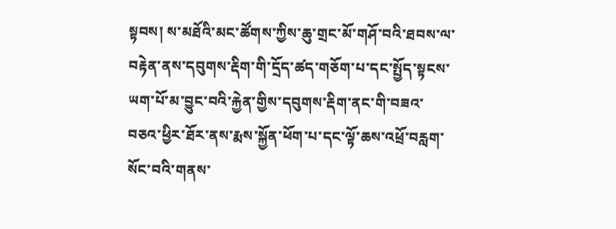སྟབས། ས་མཐོའི་མང་ཚོགས་ཀྱིས་ཆུ་གྲང་མོ་གཤོ་བའི་ཐབས་ལ་བརྟེན་ནས་དབུགས་རྡིག་གི་དྲོད་ཚད་གཅོག་པ་དང་སྤྱོད་སྟངས་ཡག་པོ་མ་བྱུང་བའི་རྐྱེན་གྱིས་དབུགས་རྡིག་ནང་གི་བཟའ་བཅའ་ཕྱིར་ཐོར་ནས་རྨས་སྐྱོན་ཕོག་པ་དང་ལྟོ་ཆས་འཕྲོ་བརླག་སོང་བའི་གནས་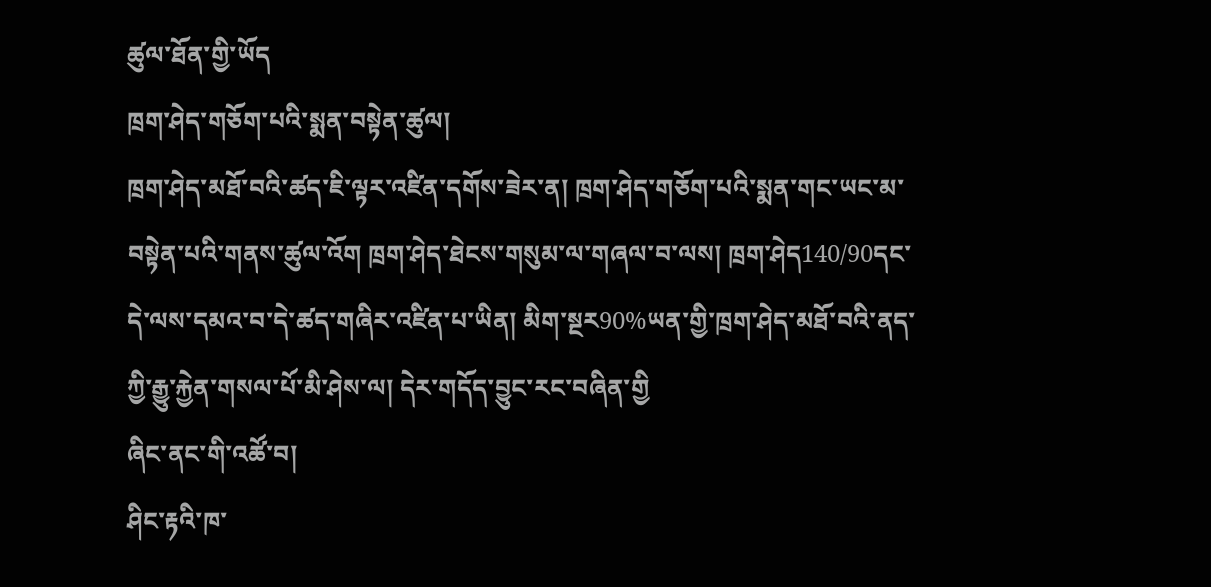ཚུལ་ཐོན་གྱི་ཡོད
ཁྲག་ཤེད་གཅོག་པའི་སྨན་བསྟེན་ཚུལ།
ཁྲག་ཤེད་མཐོ་བའི་ཚད་ཇི་ལྟར་འཛིན་དགོས་ཟེར་ན། ཁྲག་ཤེད་གཅོག་པའི་སྨན་གང་ཡང་མ་བསྟེན་པའི་གནས་ཚུལ་འོག ཁྲག་ཤེད་ཐེངས་གསུམ་ལ་གཞལ་བ་ལས། ཁྲག་ཤེད140/90དང་དེ་ལས་དམའ་བ་དེ་ཚད་གཞིར་འཛིན་པ་ཡིན། མིག་སྔར90%ཡན་གྱི་ཁྲག་ཤེད་མཐོ་བའི་ནད་ཀྱི་རྒྱུ་རྐྱེན་གསལ་པོ་མི་ཤེས་ལ། དེར་གདོད་བྱུང་རང་བཞིན་གྱི
ཞིང་ནང་གི་འཚོ་བ།
ཤིང་རྟའི་ཁ་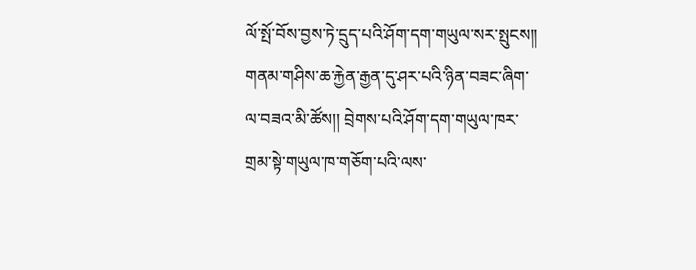ལོ་སྤོ་བོས་བྱས་ཏེ་དྲུད་པའི་ཤོག་དག་གཡུལ་སར་སྤུངས།། གནམ་གཤིས་ཆ་རྐྱེན་རྒྱན་དུ་ཤར་པའི་ཉིན་བཟང་ཞིག་ལ་བཟའ་མི་ཚོས།། བྲེགས་པའི་ཤོག་དག་གཡུལ་ཁར་གྲམ་སྟེ་གཡུལ་ཁ་གཅོག་པའི་ལས་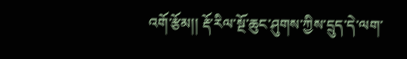འགོ་རྩོམ།། རྡོ་རིལ་སྔོ་ཆུང་ཤུགས་ཀྱིས་དྲུད་དེ་ལག་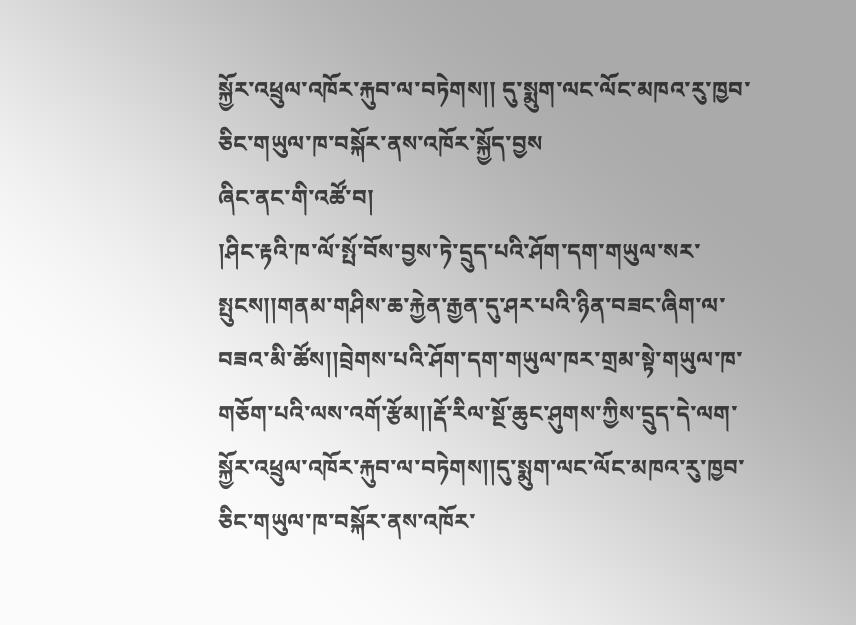སྐྱོར་འཕྲུལ་འཁོར་རྐུབ་ལ་བཏེགས།། དུ་སྨུག་ལང་ལོང་མཁའ་རུ་ཁྱབ་ཅིང་གཡུལ་ཁ་བསྐོར་ནས་འཁོར་སྐྱོད་བྱས
ཞིང་ནང་གི་འཚོ་བ།
།ཤིང་རྟའི་ཁ་ལོ་སྤོ་བོས་བྱས་ཏེ་དྲུད་པའི་ཤོག་དག་གཡུལ་སར་སྤུངས།།གནམ་གཤིས་ཆ་རྐྱེན་རྒྱན་དུ་ཤར་པའི་ཉིན་བཟང་ཞིག་ལ་བཟའ་མི་ཚོས།།བྲེགས་པའི་ཤོག་དག་གཡུལ་ཁར་གྲམ་སྟེ་གཡུལ་ཁ་གཅོག་པའི་ལས་འགོ་རྩོམ།།རྡོ་རིལ་སྔོ་ཆུང་ཤུགས་ཀྱིས་དྲུད་དེ་ལག་སྐྱོར་འཕྲུལ་འཁོར་རྐུབ་ལ་བཏེགས།།དུ་སྨུག་ལང་ལོང་མཁའ་རུ་ཁྱབ་ཅིང་གཡུལ་ཁ་བསྐོར་ནས་འཁོར་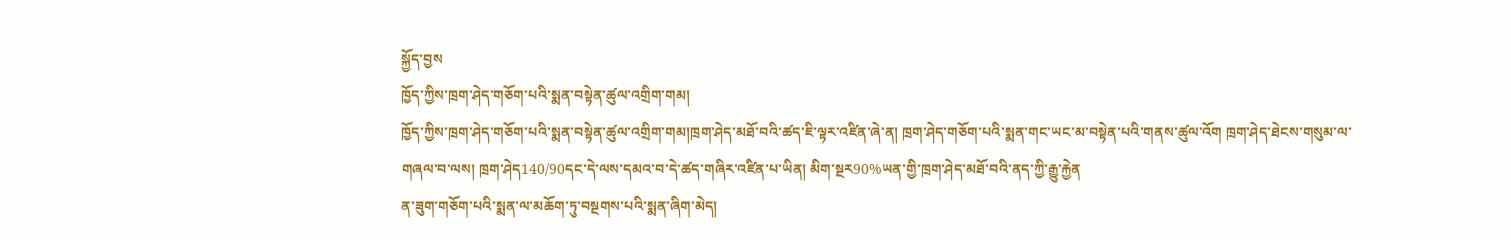སྐྱོད་བྱས
ཁྱོད་ཀྱིས་ཁྲག་ཤེད་གཅོག་པའི་སྨན་བསྟེན་ཚུལ་འགྲིག་གམ།
ཁྱོད་ཀྱིས་ཁྲག་ཤེད་གཅོག་པའི་སྨན་བསྟེན་ཚུལ་འགྲིག་གམ།ཁྲག་ཤེད་མཐོ་བའི་ཚད་ཇི་ལྟར་འཛིན་ཞེ་ན། ཁྲག་ཤེད་གཅོག་པའི་སྨན་གང་ཡང་མ་བསྟེན་པའི་གནས་ཚུལ་འོག ཁྲག་ཤེད་ཐེངས་གསུམ་ལ་གཞལ་བ་ལས། ཁྲག་ཤེད140/90དང་དེ་ལས་དམའ་བ་དེ་ཚད་གཞིར་འཛིན་པ་ཡིན། མིག་སྔར90%ཡན་གྱི་ཁྲག་ཤེད་མཐོ་བའི་ནད་ཀྱི་རྒྱུ་རྐྱེན
ན་ཟུག་གཅོག་པའི་སྨན་ལ་མཆོག་ཏུ་བསྔགས་པའི་སྨན་ཞིག་མེད།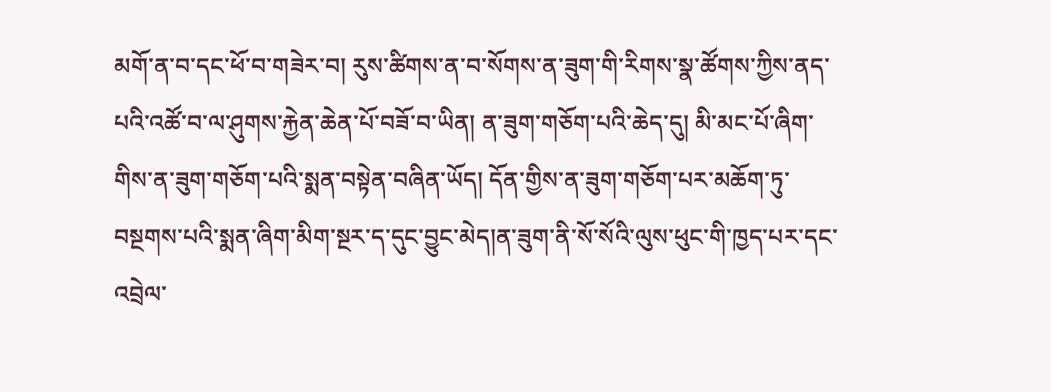མགོ་ན་བ་དང་ཕོ་བ་གཟེར་བ། རུས་ཚིགས་ན་བ་སོགས་ན་ཟུག་གི་རིགས་སྣ་ཚོགས་ཀྱིས་ནད་པའི་འཚོ་བ་ལ་ཤུགས་རྐྱེན་ཆེན་པོ་བཟོ་བ་ཡིན། ན་ཟུག་གཅོག་པའི་ཆེད་དུ། མི་མང་པོ་ཞིག་གིས་ན་ཟུག་གཅོག་པའི་སྨན་བསྟེན་བཞིན་ཡོད། དོན་གྱིས་ན་ཟུག་གཅོག་པར་མཆོག་ཏུ་བསྔགས་པའི་སྨན་ཞིག་མིག་སྔར་ད་དུང་བྱུང་མེད།ན་ཟུག་ནི་སོ་སོའི་ལུས་ཕུང་གི་ཁྱད་པར་དང་འབྲེལ་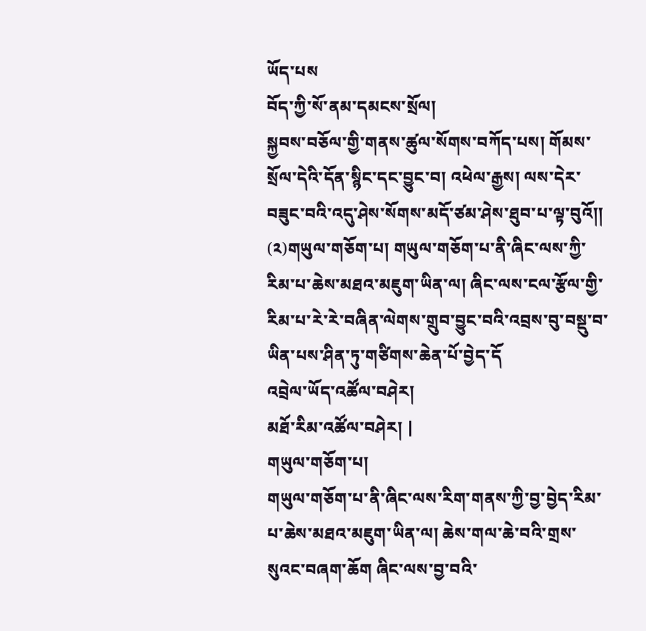ཡོད་པས
བོད་ཀྱི་སོ་ནམ་དམངས་སྲོལ།
སྐྱབས་བཅོལ་གྱི་གནས་ཚུལ་སོགས་བཀོད་པས། གོམས་སྲོལ་དེའི་དོན་སྙིང་དང་བྱུང་བ། འཕེལ་རྒྱས། ལས་དེར་བཟུང་བའི་འདུ་ཤེས་སོགས་མདོ་ཙམ་ཤེས་ཐུབ་པ་ལྟ་བུའོ།། (༢)གཡུལ་གཅོག་པ། གཡུལ་གཅོག་པ་ནི་ཞིང་ལས་ཀྱི་རིམ་པ་ཆེས་མཐའ་མཇུག་ཡིན་ལ། ཞིང་ལས་ངལ་རྩོལ་གྱི་རིམ་པ་རེ་རེ་བཞིན་ལེགས་གྲུབ་བྱུང་བའི་འབྲས་བུ་བསྡུ་བ་ཡིན་པས་ཤིན་ཏུ་གཙིགས་ཆེན་པོ་བྱེད་དོ
འབྲེལ་ཡོད་འཚོལ་བཤེར།
མཐོ་རིམ་འཚོལ་བཤེར། |
གཡུལ་གཅོག་པ།
གཡུལ་གཅོག་པ་ནི་ཞིང་ལས་རིག་གནས་ཀྱི་བྱ་བྱེད་རིམ་པ་ཆེས་མཐའ་མཇུག་ཡིན་ལ། ཆེས་གལ་ཆེ་བའི་གྲས་སུའང་བཞག་ཆོག ཞིང་ལས་བྱ་བའི་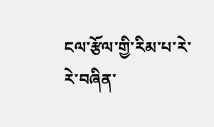ངལ་རྩོལ་གྱི་རིམ་པ་རེ་རེ་བཞིན་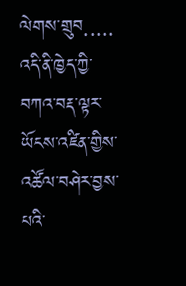ལེགས་གྲུབ.....
འདི་ནི་ཁྱེད་ཀྱི་བཀའ་བརྡ་ལྟར་ཡོངས་འཛིན་གྱིས་འཚོལ་བཤེར་བྱས་པའི་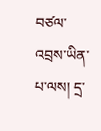བཙལ་འབྲས་ཡིན་པ་ལས། དྲ་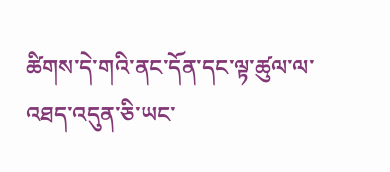ཚིགས་དེ་གའི་ནང་དོན་དང་ལྟ་ཚུལ་ལ་འཐད་འདུན་ཅི་ཡང་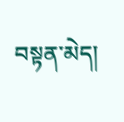བསྟན་མེད།